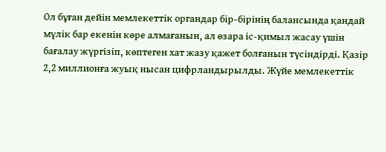Ол бұған дейін мемлекеттік органдар бір-бірінің балансында қандай мүлік бар екенін көре алмағанын, ал өзара іс-қимыл жасау үшін бағалау жүргізіп, көптеген хат жазу қажет болғанын түсіндірді. Қазір 2,2 миллионға жуық нысан цифрландырылды. Жүйе мемлекеттік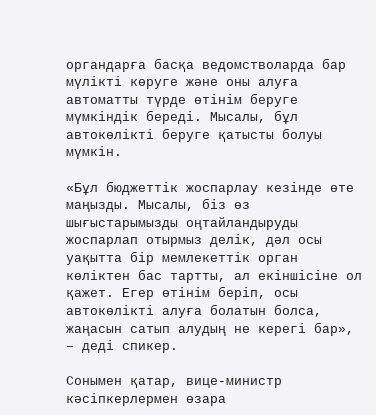органдарға басқа ведомстволарда бар мүлікті көруге және оны алуға автоматты түрде өтінім беруге мүмкіндік береді. Мысалы, бұл автокөлікті беруге қатысты болуы мүмкін.

«Бұл бюджеттік жоспарлау кезінде өте маңызды. Мысалы, біз өз шығыстарымызды оңтайландыруды жоспарлап отырмыз делік, дәл осы уақытта бір мемлекеттік орган көліктен бас тартты, ал екіншісіне ол қажет. Егер өтінім беріп, осы автокөлікті алуға болатын болса, жаңасын сатып алудың не керегі бар», – деді спикер.

Сонымен қатар, вице-министр кәсіпкерлермен өзара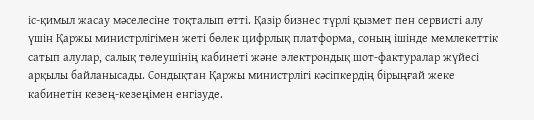іс-қимыл жасау мәселесіне тоқталып өтті. Қазір бизнес түрлі қызмет пен сервисті алу үшін Қаржы министрлігімен жеті бөлек цифрлық платформа, соның ішінде мемлекеттік сатып алулар, салық төлеушінің кабинеті және электрондық шот-фактуралар жүйесі арқылы байланысады. Сондықтан Қаржы министрлігі кәсіпкердің бірыңғай жеке кабинетін кезең-кезеңімен енгізуде.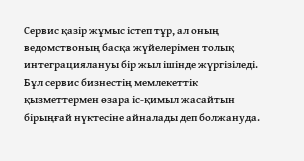Сервис қазір жұмыс істеп тұр, ал оның ведомствоның басқа жүйелерімен толық интеграциялануы бір жыл ішінде жүргізіледі. Бұл сервис бизнестің мемлекеттік қызметтермен өзара іс-қимыл жасайтын бірыңғай нүктесіне айналады деп болжануда.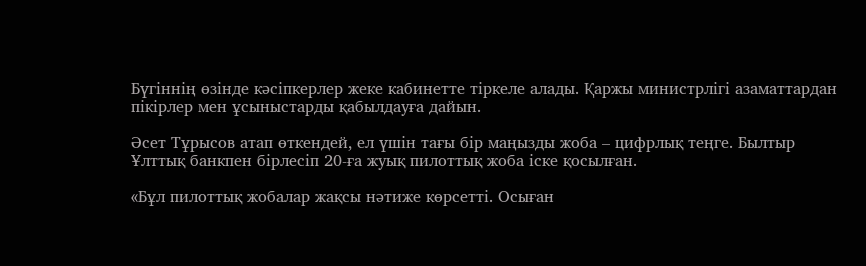Бүгіннің өзінде кәсіпкерлер жеке кабинетте тіркеле алады. Қаржы министрлігі азаматтардан пікірлер мен ұсыныстарды қабылдауға дайын.

Әсет Тұрысов атап өткендей, ел үшін тағы бір маңызды жоба – цифрлық теңге. Былтыр Ұлттық банкпен бірлесіп 20-ға жуық пилоттық жоба іске қосылған.

«Бұл пилоттық жобалар жақсы нәтиже көрсетті. Осыған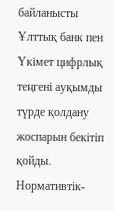байланысты Ұлттық банк пен Үкімет цифрлық теңгені ауқымды түрде қолдану жоспарын бекітіп қойды. Нормативтік-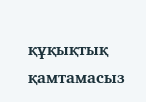құқықтық қамтамасыз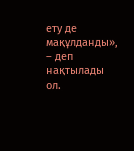ету де мақұлданды», – деп нақтылады ол.